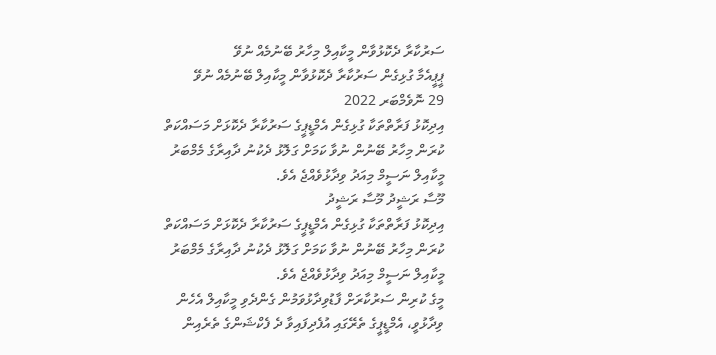ސަރުކާރާ ދެކޮޅުވާން މީކާއިލް މިހާރު ބޭނުމެއް ނުވޭ
ޕީޕީއެމާ ގުޅިގެން ސަރުކާރާ ދެކޮޅުވާން މީކާއިލް ބޭނުމެއް ނުވޭ
29 ނޮވެމްބަރ 2022
އިދިކޮޅު ފަރާތްތަކާ ގުޅިގެން އެމްޑީޕީގެ ސަރުކާރާ ދެކޮޅަށް މަސައްކަތް ކުރަން މިހާރު ބޭނުން ނުވާ ކަމަށް ގަލޮޅު ދެކުނު ދާއިރާގެ މެމްބަރު މީކާއިލް ނަސީމް މިއަދު ވިދާޅުވެއްޖެ އެވެ.
މޫސާ ރަޝީދު މޫސާ ރަޝީދު
އިދިކޮޅު ފަރާތްތަކާ ގުޅިގެން އެމްޑީޕީގެ ސަރުކާރާ ދެކޮޅަށް މަސައްކަތް ކުރަން މިހާރު ބޭނުން ނުވާ ކަމަށް ގަލޮޅު ދެކުނު ދާއިރާގެ މެމްބަރު މީކާއިލް ނަސީމް މިއަދު ވިދާޅުވެއްޖެ އެވެ.
މީގެ ކުރިން ސަރުކާރަށް ފާޑުވިދާޅުވަމުން ގެންދެވި މީކާއިލް އެހެން ވިދާޅުވީ، އެމްޑީޕީގެ ތެރޭގައި އުފެދިފައިވާ ދެ ފެކްޝަންގެ ތެރެއިން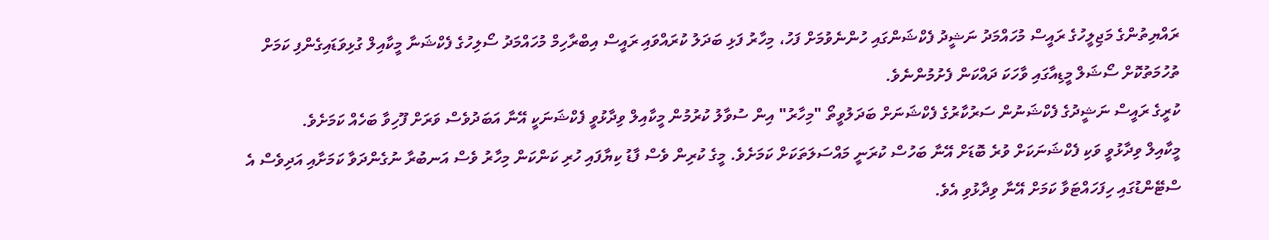ރައްޔިތުންގެ މަޖިލީހުގެ ރައީސް މުހައްމަދު ނަޝީދު ފެކްޝަންގައި ހުންނެވުމަށް ފަހު، މިހާރު ފަޅި ބަދަލު ކުރައްވައި ރައީސް އިބްރާހިމް މުހައްމަދު ސޯލިހުގެ ފެކްޝަނާ މީކާއިލް ގުޅިވަޑައިގެންފި ކަމަށް ތުހުމަތުކޮށް ސޯޝަލް މީޑިއާގައި ވާހަކަ ދައްކަން ފެށުމުންނެވެ.
ކުރީގެ ރައީސް ނަޝީދުގެ ފެކްޝަނުން ސަރުކާރުގެ ފެކްޝަނަށް ބަދަލުވީތޯ "މިހާރު" އިން ސުވާލު ކުރުމުން މީކާއިލް ވިދާޅުވީ ފެކްޝަނަކީ އޭނާ އަބަދުވެސް ވަރަށް ފޫހިވާ ބަހެއް ކަމަށެވެ.
މީކާއިލް ވިދާޅުވީ ވަކި ފެކްޝަނަކަށް ވުރެ ބޮޑަށް އޭނާ ބަހުސް ކުރަނީ މައްސަލަތަކަށް ކަމަށެވެ. މީގެ ކުރިން ވެސް ފާޑު ކިޔާފައި ހުރި ކަންކަން މިހާރު ވެސް އަނބުރާ ނުގެންދަވާ ކަމަށާއި އަދިވެސް އެ ސްޓޭންޑުގައި ހިފަހައްޓަވާ ކަމަށް އޭނާ ވިދާޅުވި އެވެ.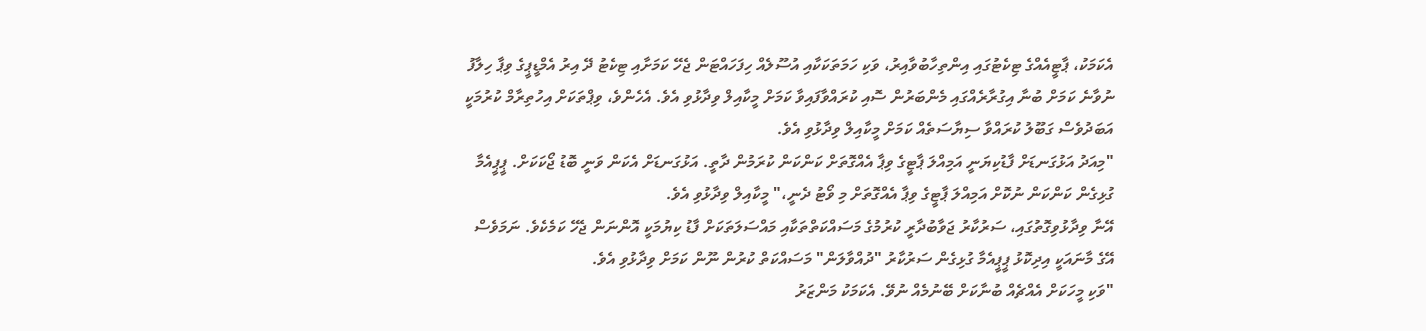އެކަމަކު، ޕާޓީއެއްގެ ޓިކެޓުގައި އިންތިހާބުވާއިރު، ވަކި ހަމަތަކަކާއި އުސޫލެއް ހިފަހައްޓަން ޖެހޭ ކަމަށާއި ޓިކެޓު ދޭ އިރު އެމްޑީޕީގެ ވިޕާ ހިލާފު ނުވާނެ ކަމަށް ބުނާ އިގުރާރެއްގައި މެންބަރުން ސޮއި ކުރައްވާފައިވާ ކަމަށް މީކާއިލް ވިދާޅުވި އެވެ. އެހެންވެ، ވިޕްތަކަށް އިހުތިރާމް ކުރުމަކީ އަބަދުވެސް ގަބޫލު ކުރައްވާ ސިޔާސަތެއް ކަމަށް މީކާއިލް ވިދާޅުވި އެވެ.
"މިއަދު އަޅުގަނޑަށް ފާޑުކިޔަނީ އަމިއްލަ ޕާޓީގެ ވިޕާ އެއްގޮތަށް ކަންކަން ކުރަމުން ދާތީ. އަޅުގަނޑަށް އެކަން ވަނީ ބޮޑު ޖޯކަކަށް. ޕީޕީއެމާ ގުޅިގެން ކަންކަން ނުކޮށް އަމިއްލަ ޕާޓީގެ ވިޕާ އެއްގޮތަށް މި ވޯޓު ދެނީ،" މީކާއިލް ވިދާޅުވި އެވެ.
އޭނާ ވިދާޅުވިގޮތުގައި، ސަރުކާރު ޖަވާބުދާރީ ކުރުމުގެ މަސައްކަތްތަކާއި މައްސަލަތަކަށް ފާޑު ކިޔުމަކީ އޮންނަން ޖެހޭ ކަމެކެވެ. ނަމަވެސް އޭގެ މާނައަކީ އިދިކޮޅު ޕީޕީއެމާ ގުޅިގެން ސަރުކާރު "ދުއްވާލަން" މަސައްކަތް ކުރުން ނޫން ކަމަށް ވިދާޅުވި އެވެ.
"ވަކި މީހަކަށް އެއްޗެއް ބުނާކަށް ބޭނުމެއް ނުވޭ. އެކަމަކު މަންޒަރު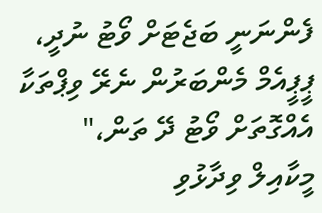ފެންނަނީ ބަޖެޓަށް ވޯޓު ނުދީ، ޕީޕީއެމް މެންބަރުން ނެރޭ ވިޕްތަކާ އެއްގޮތަށް ވޯޓު ދޭ ތަން،" މީކާއިލް ވިދާޅުވި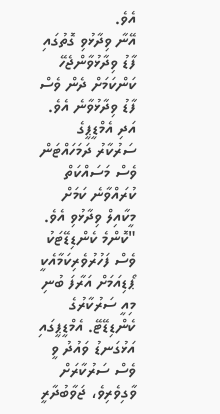އެވެ.
އޭނާ ވިދާޅުވި ގޮތުގައި ފާޑު ވިދާޅުވާންޖެހޭ ކަންކަމަށް ދެން ވެސް ފާޑު ވިދާޅުވާނެ އެވެ. އަދި އެމްޑީޕީގެ ސަރުކާރު ދަމަހައްޓަން ވެސް މަސައްކަތް ކުރައްވާނެ ކަމަށް މީކާއިލް ވިދާޅުވި އެވެ.
"ކޮންމެ ކެންޑިޑޭޓަކު ވެސް ފަހުރުވެރިކަމާއެކީ ޕޯޑިއަމަށް އަރާފަ ބުނި މިއީ ސަރުކާރުގެ ކެންޑިޑޭޓޭ. އެމްޑީޕީގައި އަޅުގަނޑު ވައުދު ވީ ވެސް ސަރުކާރަށް ވާގިވެރިވެ، ޖަވާބުދާރީ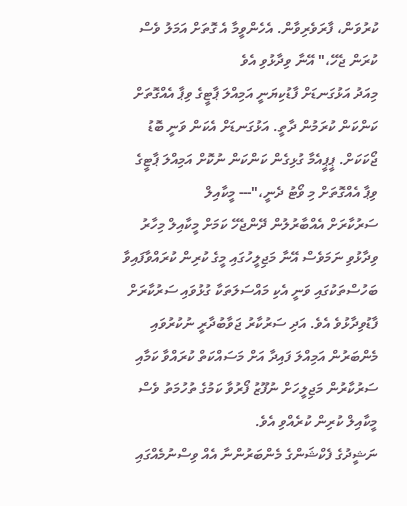ކުރުވަން، ފާރަވެރިވާން. އެހެންވީމާ އެ ގޮތަށް އަމަލު ވެސް ކުރަން ޖެހޭ،" އޭނާ ވިދާޅުވި އެވެ
މިއަދު އަޅުގަނޑަށް ފާޑުކިޔަނީ އަމިއްލަ ޕާޓީގެ ވިޕާ އެއްގޮތަށް ކަންކަން ކުރަމުން ދާތީ. އަޅުގަނޑަށް އެކަން ވަނީ ބޮޑު ޖޯކަކަށް. ޕީޕީއެމާ ގުޅިގެން ކަންކަން ނުކޮށް އަމިއްލަ ޕާޓީގެ ވިޕާ އެއްގޮތަށް މި ވޯޓު ދެނީ،"--- މީކާއިލް
ސަރުކާރަށް އެއްބާރުލުން ދޭންޖެހޭ ކަމަށް މީކާއިލް މިހާރު ވިދާޅުވި ނަމަވެސް އޭނާ މަޖިލީހުގައި މީގެ ކުރިން ކުރައްވާފައިވާ ބަހުސްތަކުގައި ވަނީ އެކި މައްސަލަތަކާ ގުޅުވައި ސަރުކާރަށް ފާޑުވިދާޅުވެ އެވެ. އަދި ސަރުކާރު ޖަވާބުދާރީ ނުކުރުވައި މެންބަރުން އަމިއްލަ ފައިދާ އަށް މަސައްކަތް ކުރައްވާ ކަމާއި ސަރުކާރުން މަޖިލީހަށް ނުފޫޒު ފޯރުވާ ކަމުގެ ތުހުމަތު ވެސް މީކާއިލް ކުރިން ކުރެއްވި އެވެ.
ނަޝީދުގެ ފެކްޝަންގެ މެންބަރުންނާ އެއް ވިސްނުމެއްގައި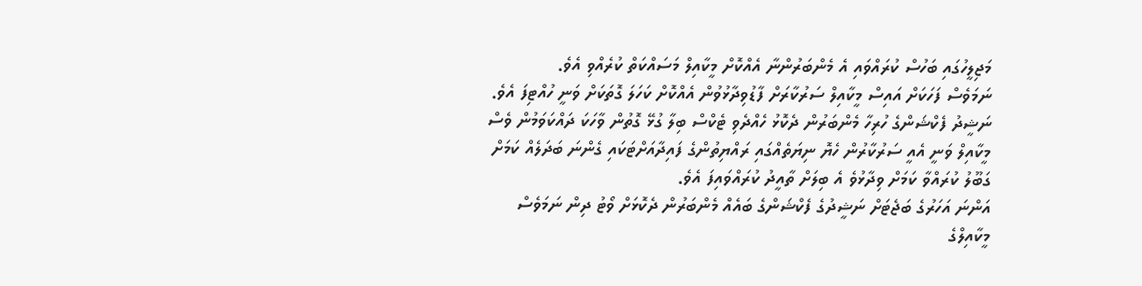މަޖިލީހުގައި ބަހުސް ކުރައްވައި އެ މެންބަރުންނާ އެއްކޮށް މީކާއިލް މަސައްކަތް ކުރެއްވި އެވެ.
ނަމަވެސް ފަހަކަށް އައިސް މީކާއިލް ސަރުކާރަށް ފާޑުވިދާޅުވުން އެއްކޮށް ކަހަލަ ގޮތަކަށް ވަނީ ހުއްޓިފަ އެވެ.
ނަޝީދު ފެކްޝަންގެ ހުރިހާ މެންބަރުން ދެކޮޅު ހެއްދެވި ޓެކްސް ބިލާ ގުޅޭ ގޮތުން ވާހަކަ ދައްކަވަމުން ވެސް މީކާއިލް ވަނީ އެއީ ސަރުކާރުން ހެޔޮ ނިޔަތެއްގައި ރައްޔިތުންގެ ފައިދާއަށްޓަކައި ގެންނަ ބަދަލެއް ކަމަށް ގަބޫލު ކުރައްވާ ކަމަށް ވިދާޅުވެ އެ ބިލަށް ތާއީދު ކުރައްވައިފަ އެވެ.
އަންނަ އަހަރުގެ ބަޖެޓަށް ނަޝީދުގެ ފެކްޝަންގެ ބައެއް މެންބަރުން ދެކޮޅަށް ވޯޓު ދިން ނަމަވެސް މީކާއިލްގެ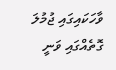ވާހަކައިގައި ޖުމުލަ ގޮތެއްގައި ވަނީ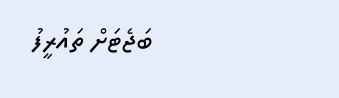ބަޖެޓަށް ތައުރީފު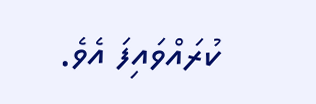ކުރައްވައިފަ އެވެ.